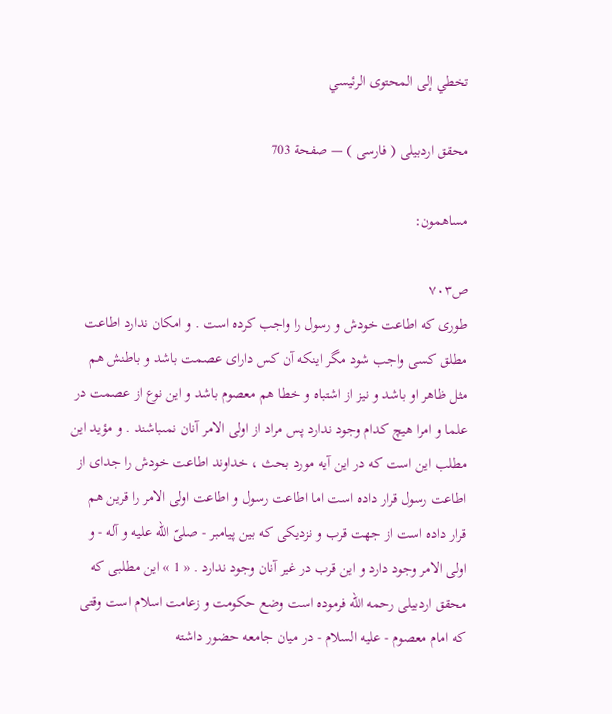تخطي إلى المحتوى الرئيسي

محقق اردبيلى ( فارسى ) — صفحة 703

مساهمون:

ص٧٠٣
طورى كه اطاعت خودش و رسول را واجب كرده است . و امكان ندارد اطاعت مطلق كسى واجب شود مگر اينكه آن كس داراى عصمت باشد و باطنش هم مثل ظاهر او باشد و نيز از اشتباه و خطا هم معصوم باشد و اين نوع از عصمت در علما و امرا هيچ كدام وجود ندارد پس مراد از اولى الامر آنان نمىباشند . و مؤيد اين مطلب اين است كه در اين آيه مورد بحث ، خداوند اطاعت خودش را جداى از اطاعت رسول قرار داده است اما اطاعت رسول و اطاعت اولى الامر را قرين هم قرار داده است از جهت قرب و نزديكى كه بين پيامبر - صلىّ اللّه عليه و آله - و اولى الامر وجود دارد و اين قرب در غير آنان وجود ندارد . « 1 » اين مطلبى كه محقق اردبيلى رحمه اللّه فرموده است وضع حكومت و زعامت اسلام است وقتى كه امام معصوم - عليه السلام - در ميان جامعه حضور داشته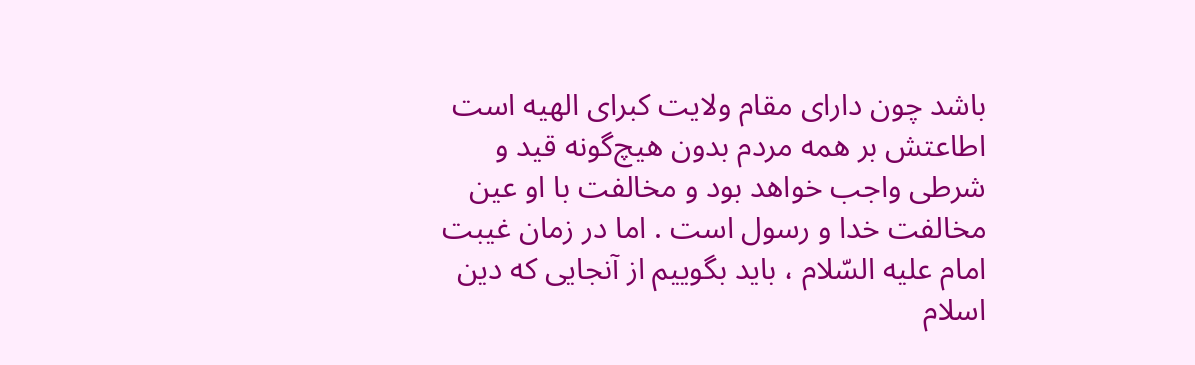باشد چون داراى مقام ولايت كبراى الهيه است اطاعتش بر همه مردم بدون هيچ‌گونه قيد و شرطى واجب خواهد بود و مخالفت با او عين مخالفت خدا و رسول است . اما در زمان غيبت امام عليه السّلام ، بايد بگوييم از آنجايى كه دين اسلام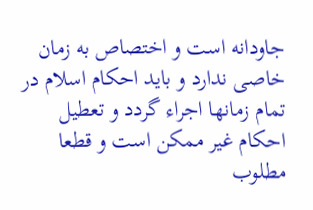جاودانه است و اختصاص به زمان خاصى ندارد و بايد احكام اسلام در تمام زمانها اجراء گردد و تعطيل احكام غير ممكن است و قطعا مطلوب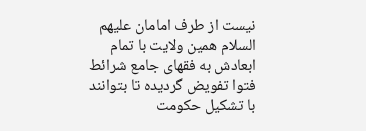نيست از طرف امامان عليهم السلام همين ولايت با تمام ابعادش به فقهاى جامع شرائط فتوا تفويض گرديده تا بتوانند با تشكيل حكومت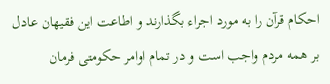احكام قرآن را به مورد اجراء بگذارند و اطاعت اين فقيهان عادل بر همه مردم واجب است و در تمام اوامر حكومتى فرمان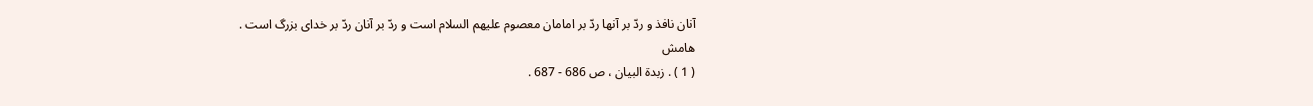آنان نافذ و ردّ بر آنها ردّ بر امامان معصوم عليهم السلام است و ردّ بر آنان ردّ بر خداى بزرگ است .
هامش
( 1 ) . زبدة البيان ، ص 686 - 687 .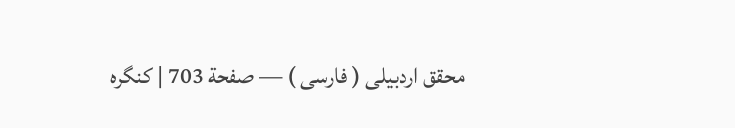محقق اردبيلى ( فارسى ) — صفحة 703 | كنگره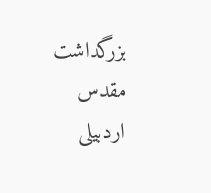بزرگداشت مقدس اردبيلى